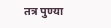तत्र पुण्या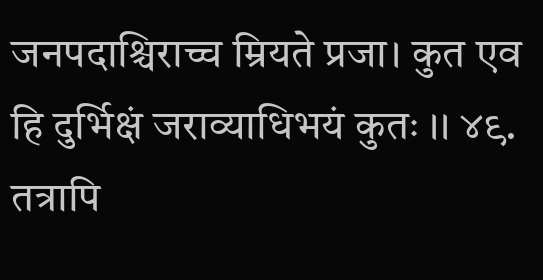जनपदाश्चिराच्च म्रियते प्रजा। कुत एव हि दुर्भिक्षं जराव्याधिभयं कुतः ।। ४९.
तत्रापि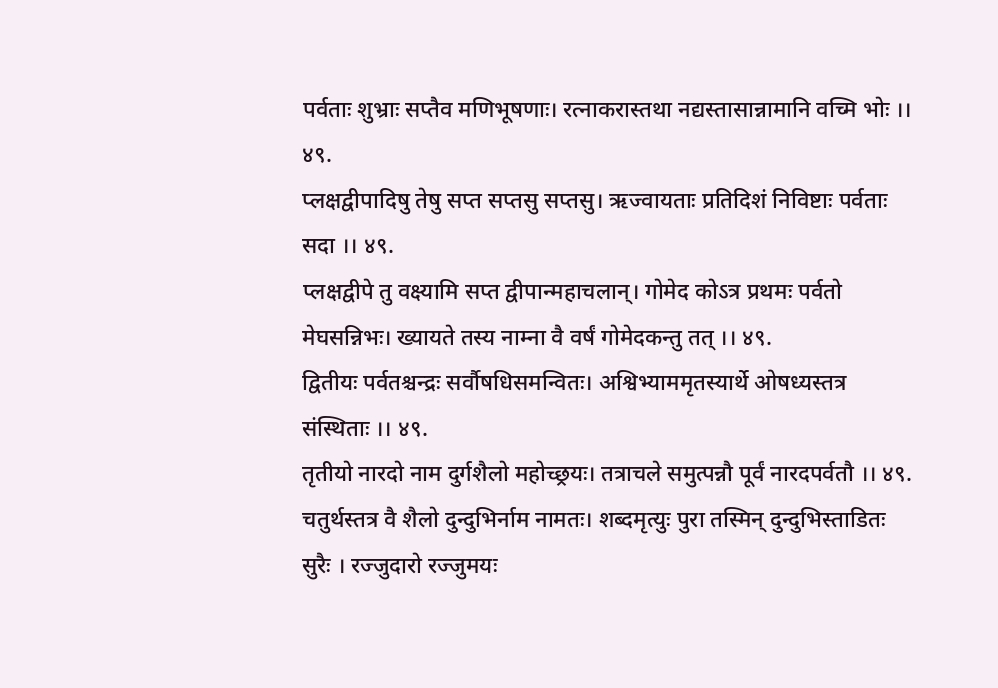पर्वताः शुभ्राः सप्तैव मणिभूषणाः। रत्नाकरास्तथा नद्यस्तासान्नामानि वच्मि भोः ।। ४९.
प्लक्षद्वीपादिषु तेषु सप्त सप्तसु सप्तसु। ऋज्वायताः प्रतिदिशं निविष्टाः पर्वताः सदा ।। ४९.
प्लक्षद्वीपे तु वक्ष्यामि सप्त द्वीपान्महाचलान्। गोमेद कोऽत्र प्रथमः पर्वतो मेघसन्निभः। ख्यायते तस्य नाम्ना वै वर्षं गोमेदकन्तु तत् ।। ४९.
द्वितीयः पर्वतश्चन्द्रः सर्वौषधिसमन्वितः। अश्विभ्याममृतस्यार्थे ओषध्यस्तत्र संस्थिताः ।। ४९.
तृतीयो नारदो नाम दुर्गशैलो महोच्छ्रयः। तत्राचले समुत्पन्नौ पूर्वं नारदपर्वतौ ।। ४९.
चतुर्थस्तत्र वै शैलो दुन्दुभिर्नाम नामतः। शब्दमृत्युः पुरा तस्मिन् दुन्दुभिस्ताडितः सुरैः । रज्जुदारो रज्जुमयः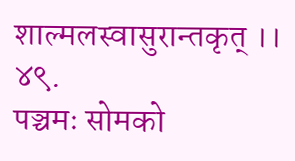शाल्मलस्वासुरान्तकृत् ।। ४९.
पञ्चमः सोमको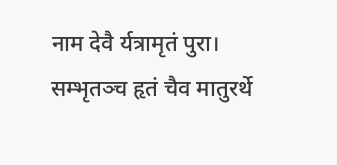नाम देवै र्यत्रामृतं पुरा। सम्भृतञ्च हृतं चैव मातुरर्थे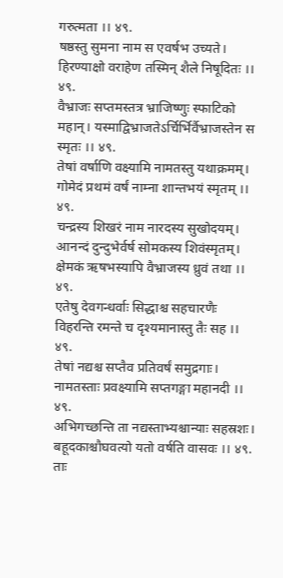गरुत्मता ।। ४९.
षष्ठस्तु सुमना नाम स एवर्षभ उच्यते। हिरण्याक्षो वराहेण तस्मिन् शैले निषूदितः ।। ४९.
वैभ्राजः सप्तमस्तत्र भ्राजिष्णुः स्फाटिको महान्। यस्माद्विभ्राजतेऽर्चिर्भिर्वैभ्राजस्तेन स स्मृतः ।। ४९.
तेषां वर्षाणि वक्ष्यामि नामतस्तु यथाक्रमम्। गोमेदं प्रथमं वर्षं नाम्ना शान्तभयं स्मृतम् ।। ४९.
चन्द्रस्य शिखरं नाम नारदस्य सुखोदयम्। आनन्दं दुन्दुभेर्वर्ष सोमकस्य शिवंस्मृतम्। क्षेमकं ऋषभस्यापि वैभ्राजस्य ध्रुवं तथा ।। ४९.
एतेषु देवगन्धर्वाः सिद्धाश्च सहचारणैः विहरन्ति रमन्ते च दृश्यमानास्तु तैः सह ।। ४९.
तेषां नद्यश्च सप्तैव प्रतिवर्षं समुद्रगाः। नामतस्ताः प्रवक्ष्यामि सप्तगङ्गा महानदी ।। ४९.
अभिगच्छन्ति ता नद्यस्ताभ्यश्चान्याः सहस्रशः। बहूदकाश्चौघवत्यो यतो वर्षति वासवः ।। ४९.
ताः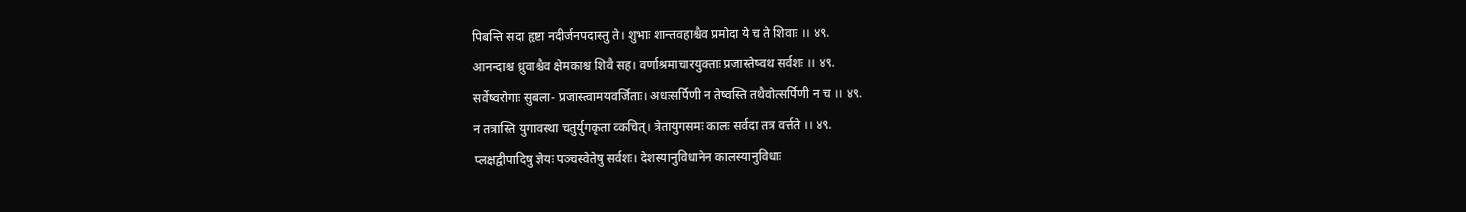पिबन्ति सदा हृष्टा नदीर्जनपदास्तु ते। शुभाः शान्तवहाश्चैव प्रमोदा ये च ते शिवाः ।। ४९.
आनन्दाश्च ध्रुवाश्चैव क्षेमकाश्च शिवै सह। वर्णाश्रमाचारयुक्ताः प्रजास्तेष्वथ सर्वशः ।। ४९.
सर्वेष्वरोगाः सुबला- प्रजास्त्वामयवर्जिताः। अधःसर्पिणी न तेष्वस्ति तथैवोत्सर्पिणी न च ।। ४९.
न तत्रास्ति युगावस्था चतुर्युगकृता व्कचित्। त्रेतायुगसमः कालः सर्वदा तत्र वर्त्तते ।। ४९.
प्लक्षद्वीपादिषु ज्ञेयः पञ्चस्वेतेषु सर्वशः। देशस्यानुविधानेन कालस्यानुविधाः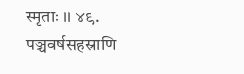स्मृताः ।। ४९.
पञ्चवर्षसहस्राणि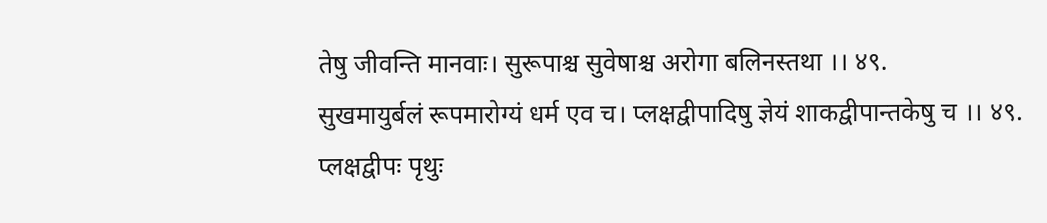तेषु जीवन्ति मानवाः। सुरूपाश्च सुवेषाश्च अरोगा बलिनस्तथा ।। ४९.
सुखमायुर्बलं रूपमारोग्यं धर्म एव च। प्लक्षद्वीपादिषु ज्ञेयं शाकद्वीपान्तकेषु च ।। ४९.
प्लक्षद्वीपः पृथुः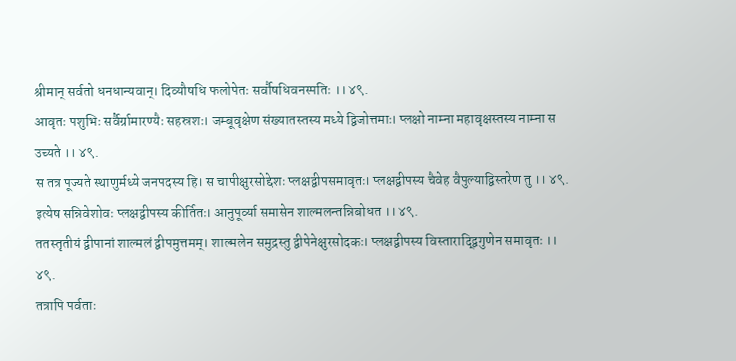श्रीमान् सर्वतो धनधान्यवान्। दिव्यौषधि फलोपेतः सर्वौषधिवनस्पतिः ।। ४९.
आवृतः पशुभिः सर्वैर्ग्रामारण्यैः सहस्रशः। जम्बूवृक्षेण संख्यातस्तस्य मध्ये द्विजोत्तमाः। प्लक्षो नाम्ना महावृक्षस्तस्य नाम्ना स उच्यते ।। ४९.
स तत्र पूज्यते स्थाणुर्मध्ये जनपदस्य हि। स चापीक्षुरसोद्देशः प्लक्षद्वीपसमावृतः। प्लक्षद्वीपस्य चैवेह वैपुल्याद्विस्तरेण तु ।। ४९.
इत्येष सन्निवेशोवः प्लक्षद्वीपस्य कीर्तितः। आनुपूर्व्या समासेन शाल्मलन्तन्निबोधत ।। ४९.
ततस्तृतीयं द्वीपानां शाल्मलं द्वीपमुत्तमम्। शाल्मलेन समुद्रस्तु द्वीपेनेक्षुरसोदकः। प्लक्षद्वीपस्य विस्ताराद्द्विगुणेन समावृतः ।। ४९.
तत्रापि पर्वताः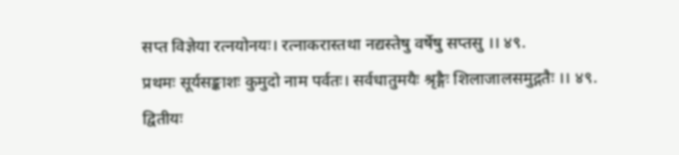सप्त विज्ञेया रत्नयोनयः। रत्नाकरास्तथा नद्यस्तेषु वर्षेषु सप्तसु ।। ४९.
प्रथमः सूर्यसङ्काशः कुमुदो नाम पर्वतः। सर्वधातुमयैः श्रृङ्गैः शिलाजालसमुद्गतैः ।। ४९.
द्वितीयः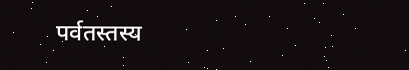पर्वतस्तस्य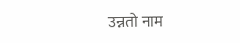उन्नतो नाम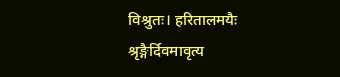विश्रुतः। हरितालमयैः श्रृङ्गैर्दिवमावृत्य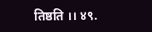तिष्ठति ।। ४९.